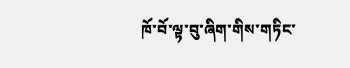ཁོ་བོ་ལྟ་བུ་ཞིག་གིས་གཏིང་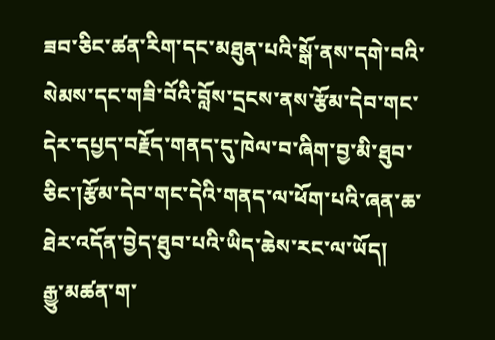ཟབ་ཅིང་ཚན་རིག་དང་མཐུན་པའི་སྒོ་ནས་དགེ་བའི་སེམས་དང་གཟི་བོའི་བློས་དྲངས་ནས་རྩོམ་དེབ་གང་དེར་དཔྱད་བརྗོད་གནད་དུ་ཁེལ་བ་ཞིག་བྱ་མི་ཐུབ་ཅིང་།རྩོམ་དེབ་གང་དེའི་གནད་ལ་ཕོག་པའི་ཞན་ཆ་ཐེར་འདོན་བྱེད་ཐུབ་པའི་ཡིད་ཆེས་རང་ལ་ཡོད།     རྒྱུ་མཚན་ག་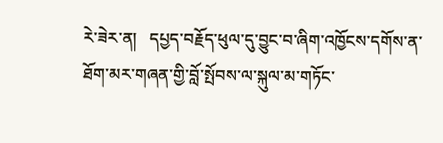རེ་ཟེར་ན།   དཔྱད་བརྗོད་ཕུལ་དུ་བྱུང་བ་ཞིག་འཁྱོངས་དགོས་ན་ཐོག་མར་གཞན་གྱི་བློ་སྤོབས་ལ་སྐུལ་མ་གཏོང་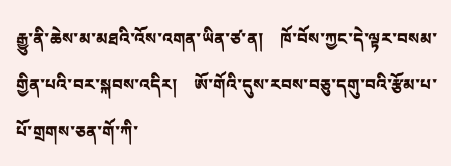རྒྱུ་ནི་ཆེས་མ་མཐའི་འོས་འགན་ཡིན་ཙ་ན།    ཁོ་བོས་ཀྱང་དེ་ལྟར་བསམ་གྱིན་པའི་བར་སྐབས་འདིར།    ཨོ་གོའི་དུས་རབས་བཅུ་དགུ་བའི་རྩོམ་པ་པོ་གྲགས་ཅན་གོ་ཀི་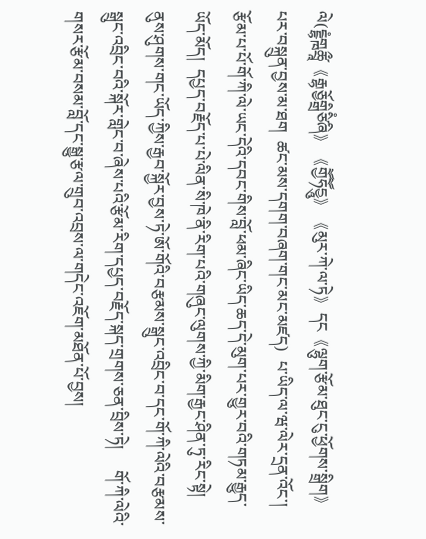ལེ(ངྔྷཾགྑཚྲཱྀ《རྒྷཅྱོགྒྲིཙིཾཞི》《གྱཽཧཽདྱཱུ》《མུར་ཀེ་ལ་ཏེ》དང《ལྷུག་རྩོམ་ཐུང་ངུ་ཕྱོགས་སྒྲིག》 པར་བསྐྲུན་བྱས་མ་ཐག  ཚང་མས་དགག་བཞག་གང་མང་མཛད)  པ་ཡིད་ལ་ཝ་ལེར་དྲན་འོང་།   རྩོམ་པ་པོ་གོ་ཀི་ལེ་ཡང་དེའི་དབང་གིས་བློ་ཕམ་ཞིང་ཡིད་ཆད་དེ་མུག་པར་གྱུར་བའི་གཏམ་རྒྱུད་ཡོད་མོད།  དཔྱད་བརྗོད་པ་པེ་ལིན་སི་ཁེ་ནི་རིག་པའི་གཞུང་ལུགས་ཀྱི་མིག་རྒྱང་ཤིན་ཏུ་རིང་སྟེ།  ནུས་ཤུགས་གང་ཡོད་ཀྱིས་རྒྱབ་སྐྱོར་བྱས་ཏེ་ཨོ་གོའི་བརྩམས་སྒྲུང་འབྲིང་བ་དང་གོ་ཀི་ལེའི་བརྩམས་སྒྲུང་འབྲིང་བའི་སྐོར་གླེང་བ་ཞེས་པའི་རྩོམ་རིག་དཔྱད་བརྗོད་སྐད་གྲགས་ཅན་བྲིས་ཏེ།     གོ་ཀི་ལེའི་གསར་རྩོམ་བསམ་བློ་དང་སྒྱུ་རྩལ་གྲུབ་འབྲས་ལ་གདེང་འཇོག་མཐོན་པོ་བྱས།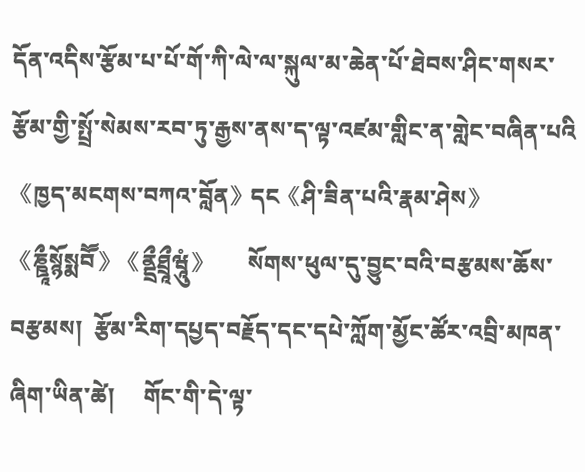དོན་འདིས་རྩོམ་པ་པོ་གོ་ཀི་ལེ་ལ་སྐུལ་མ་ཆེན་པོ་ཐེབས་ཤིང་གསར་རྩོམ་གྱི་སྤྲོ་སེམས་རབ་ཏུ་རྒྱས་ནས་ད་ལྟ་འཛམ་གླིང་ན་གླེང་བཞིན་པའི《ཁྱད་མངགས་བཀའ་བློན》དང《ཤི་ཟིན་པའི་རྣམ་ཤེས》《ཎྛཱྀསྙོསྨབཽ》《ནྡྲྀཐྲཱྀཝཱུཾ》      སོགས་ཕུལ་དུ་བྱུང་བའི་བརྩམས་ཆོས་བརྩམས།  རྩོམ་རིག་དཔྱད་བརྗོད་དང་དཔེ་ཀློག་མྱོང་ཚོར་འབྲི་མཁན་ཞིག་ཡིན་ཚེ།     གོང་གི་དེ་ལྟ་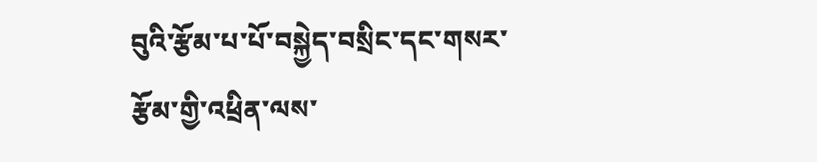བུའི་རྩོམ་པ་པོ་བསྐྱེད་བསྲིང་དང་གསར་རྩོམ་གྱི་འཕྲིན་ལས་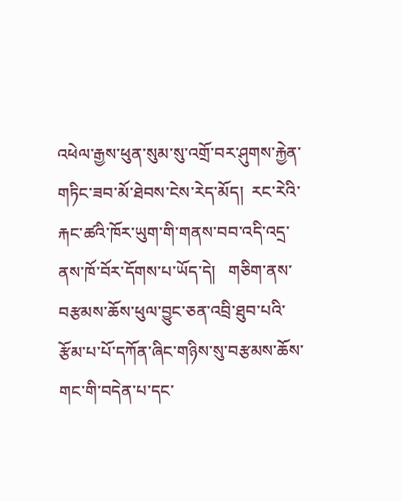འཕེལ་རྒྱས་ཕུན་སུམ་སུ་འགྲོ་བར་ཤུགས་རྐྱེན་གཏིང་ཟབ་མོ་ཐེབས་ངེས་རེད་མོད།  རང་རེའི་རྐང་ཚའི་ཁོར་ཡུག་གི་གནས་བབ་འདི་འདྲ་ནས་ཁོ་བོར་དོགས་པ་ཡོད་དེ།   གཅིག་ནས་བརྩམས་ཆོས་ཕུལ་བྱུང་ཅན་འབྲི་ཐུབ་པའི་རྩོམ་པ་པོ་དཀོན་ཞིང་གཉིས་སུ་བརྩམས་ཆོས་གང་གི་བདེན་པ་དང་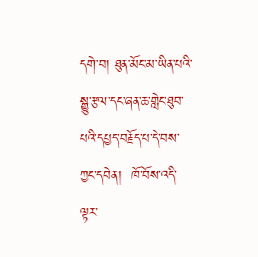དགེ་བ། ཐུན་མོང་མ་ཡིན་པའི་སྒྱུ་རྩལ་དང་ཞན་ཆ་གླེང་ཐུབ་པའི་དཔྱད་བརྗོད་པ་དེ་བས་ཀྱང་དབེན།  ཁོ་བོས་འདི་ལྟར་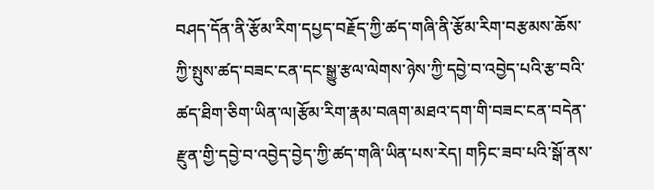བཤད་དོན་ནི་རྩོམ་རིག་དཔྱད་བརྗོད་ཀྱི་ཚད་གཞི་ནི་རྩོམ་རིག་བརྩམས་ཆོས་ཀྱི་སྤུས་ཚད་བཟང་ངན་དང་སྒྱུ་རྩལ་ལེགས་ཉེས་ཀྱི་དབྱེ་བ་འབྱེད་པའི་རྩ་བའི་ཚད་ཐིག་ཅིག་ཡིན་ལ།རྩོམ་རིག་རྣམ་བཞག་མཐའ་དག་གི་བཟང་ངན་བདེན་རྫུན་གྱི་དབྱེ་བ་འབྱེད་བྱེད་ཀྱི་ཚད་གཞི་ཡིན་པས་རེད། གཏིང་ཟབ་པའི་སྒོ་ནས་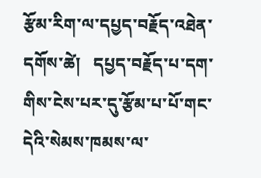རྩོམ་རིག་ལ་དཔྱད་བརྗོད་འཐེན་དགོས་ཚེ།   དཔྱད་བརྗོད་པ་དག་གིས་ངེས་པར་དུ་རྩོམ་པ་པོ་གང་དེའི་སེམས་ཁམས་ལ་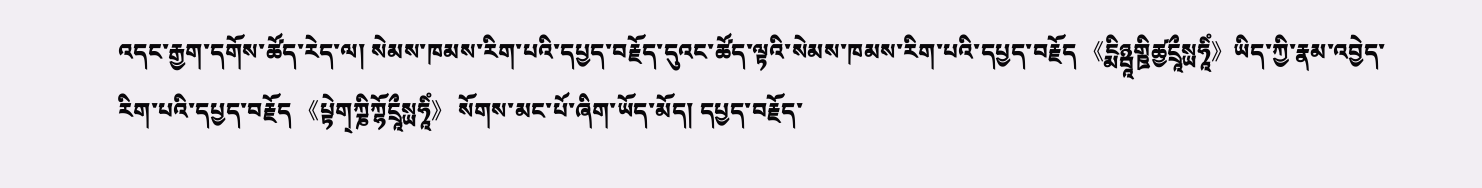འདང་རྒྱག་དགོས་ཚོད་རེད་ལ། སེམས་ཁམས་རིག་པའི་དཔྱད་བརྗོད་དུའང་ཚོད་ལྟའི་སེམས་ཁམས་རིག་པའི་དཔྱད་བརྗོད 《ངྨིཉྦཱགྛིཚྱངྲཱྀསྻཧཱིཾ》ཡིད་ཀྱི་རྣམ་འབྱེད་རིག་པའི་དཔྱད་བརྗོད 《པྟེག྄ཀྞིཀྷོངྲཱྀསྻཧཱིཾ》 སོགས་མང་པོ་ཞིག་ཡོད་མོད། དཔྱད་བརྗོད་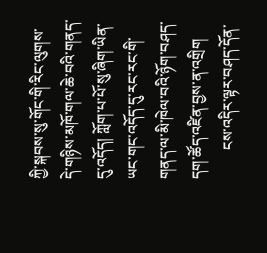ཀྱི་སྐབས་སུ་གོང་གི་རིང་ལུགས་དེ་གཉིས་མཁོ་གལ་ཆེ་བའི་གནད་དུ་འདོད། ཀློག་པ་པོ་སུ་ཞིག་ཡིན་ཡང་གང་འདོད་དུ་རང་རང་གི་གནད་ལ་མི་ཁེལ་བའི་ཉོག་བཤད་དག་ཚོད་འཛིན་བྱས་ན་འགྲིག
        ངས་འདིར་ལྟར་བཤད་དོན་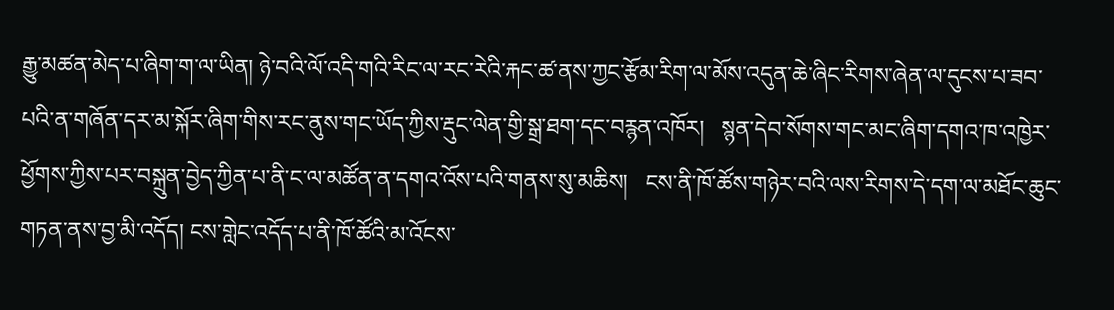རྒྱུ་མཚན་མེད་པ་ཞིག་ག་ལ་ཡིན། ཉེ་བའི་ལོ་འདི་གའི་རིང་ལ་རང་རེའི་རྐང་ཚ་ནས་ཀྱང་རྩོམ་རིག་ལ་མོས་འདུན་ཆེ་ཞིང་རིགས་ཞེན་ལ་དུངས་པ་ཟབ་པའི་ན་གཞོན་དར་མ་སྐོར་ཞིག་གིས་རང་ནུས་གང་ཡོད་ཀྱིས་རྡུང་ལེན་གྱི་སྒྲ་ཐག་དང་བརྙན་འཁོར།   སྙན་དེབ་སོགས་གང་མང་ཞིག་དགའ་ཁ་འཁྱེར་ཕྱོགས་ཀྱིས་པར་བསྐྲུན་བྱེད་ཀྱིན་པ་ནི་ང་ལ་མཚོན་ན་དགའ་འོས་པའི་གནས་སུ་མཆིས།   ངས་ནི་ཁོ་ཚོས་གཉེར་བའི་ལས་རིགས་དེ་དག་ལ་མཐོང་ཆུང་གཏན་ནས་བྱ་མི་འདོད། ངས་གླེང་འདོད་པ་ནི་ཁོ་ཚོའི་མ་འོངས་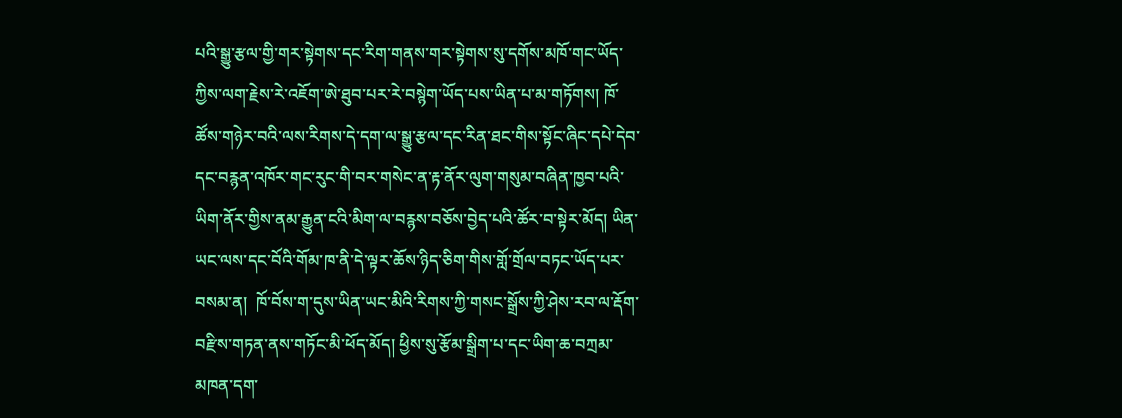པའི་སྒྱུ་རྩལ་གྱི་གར་སྟེགས་དང་རིག་གནས་གར་སྟེགས་སུ་དགོས་མཁོ་གང་ཡོད་ཀྱིས་ལག་རྗེས་རེ་འཇོག་ཨེ་ཐུབ་པར་རེ་བསྙེག་ཡོད་པས་ཡིན་པ་མ་གཏོགས། ཁོ་ཚོས་གཉེར་བའི་ལས་རིགས་དེ་དག་ལ་སྒྱུ་རྩལ་དང་རིན་ཐང་གིས་སྟོང་ཞིང་དཔེ་དེབ་དང་བརྙན་འཁོར་གང་རུང་གི་བར་གསེང་ན་རྟ་ནོར་ལུག་གསུམ་བཞིན་ཁྱབ་པའི་ཡིག་ནོར་གྱིས་ནམ་རྒྱུན་ངའི་མིག་ལ་བརྙས་བཅོས་བྱེད་པའི་ཚོར་བ་སྟེར་མོད། ཡིན་ཡང་ལས་དང་བོའི་གོམ་ཁ་ནི་དེ་ལྟར་ཆོས་ཉིད་ཅིག་གིས་གློ་གྲོལ་བཏང་ཡོད་པར་བསམ་ན།  ཁོ་བོས་ག་དུས་ཡིན་ཡང་མིའི་རིགས་ཀྱི་གསང་སྒྲོས་ཀྱི་ཤེས་རབ་ལ་རྡོག་བརྫིས་གཏན་ནས་གཏོང་མི་ཕོད་མོད། ཕྱིས་སུ་རྩོམ་སྒྲིག་པ་དང་ཡིག་ཆ་བཀྲམ་མཁན་དག་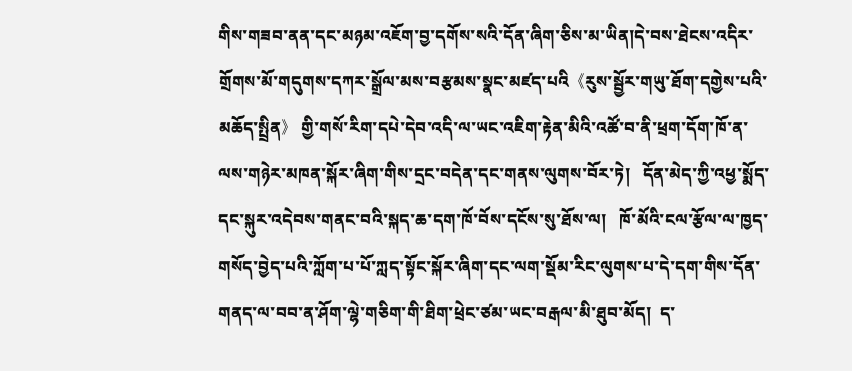གིས་གཟབ་ནན་དང་མཉམ་འཇོག་བྱ་དགོས་སའི་དོན་ཞིག་ཅིས་མ་ཡིན།དེ་བས་ཐེངས་འདིར་གྲོགས་མོ་གདུགས་དཀར་སྒྲོལ་མས་བརྩམས་སྣང་མཛད་པའི《རུས་སྦྱོར་གཡུ་ཐོག་དགྱེས་པའི་མཆོད་སྤྲིན》 གྱི་གསོ་རིག་དཔེ་དེབ་འདི་ལ་ཡང་འཇིག་རྟེན་མིའི་འཚོ་བ་ནི་ཕྲག་དོག་ཁོ་ན་ལས་གཉེར་མཁན་སྐོར་ཞིག་གིས་དྲང་བདེན་དང་གནས་ལུགས་བོར་ཏེ།   དོན་མེད་ཀྱི་འཕྱ་སྨོད་དང་སྐུར་འདེབས་གནང་བའི་སྐད་ཆ་དག་ཁོ་བོས་དངོས་སུ་ཐོས་ལ།   ཁོ་མོའི་ངལ་རྩོལ་ལ་ཁྱད་གསོད་བྱེད་པའི་ཀློག་པ་པོ་ཀླད་སྟོང་སྐོར་ཞིག་དང་ལག་སྡོམ་རིང་ལུགས་པ་དེ་དག་གིས་དོན་གནད་ལ་བབ་ན་ཤོག་ལྷེ་གཅིག་གི་ཐིག་ཕྲེང་ཙམ་ཡང་བརྒལ་མི་ཐུབ་མོད།  ད་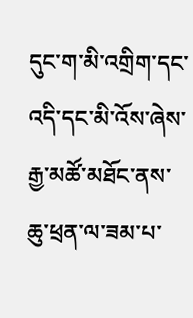དུང་ག་མི་འགྲིག་དང་འདི་དང་མི་འོས་ཞེས་རྒྱ་མཚོ་མཐོང་ནས་ཆུ་ཕྲན་ལ་ཟམ་པ་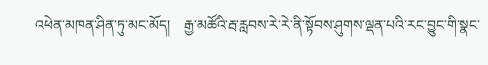འཕེན་མཁན་ཤིན་ཏུ་མང་མོད།    རྒྱ་མཚོའི་རྦ་རླབས་རེ་རེ་ནི་སྟོབས་ཤུགས་ལྡན་པའི་རང་བྱུང་གི་སྣང་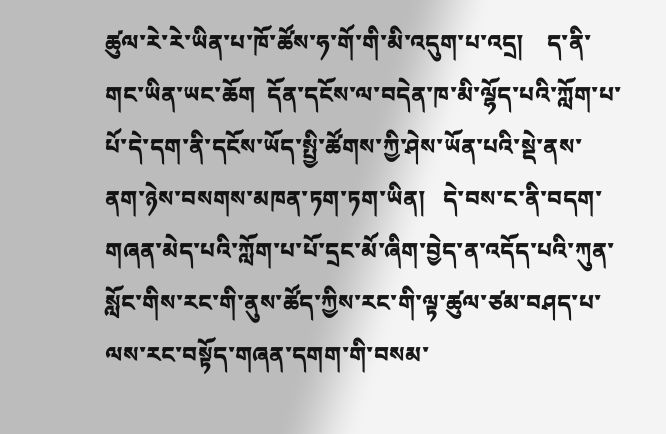ཚུལ་རེ་རེ་ཡིན་པ་ཁོ་ཚོས་ཧ་གོ་གི་མི་འདུག་པ་འདྲ།    ད་ནི་གང་ཡིན་ཡང་ཆོག  དོན་དངོས་ལ་བདེན་ཁ་མི་ལྷོད་པའི་ཀློག་པ་པོ་དེ་དག་ནི་དངོས་ཡོད་སྤྱི་ཚོགས་ཀྱི་ཤེས་ཡོན་པའི་སྡེ་ནས་ནག་ཉེས་བསགས་མཁན་ཏག་ཏག་ཡིན།   དེ་བས་ང་ནི་བདག་གཞན་མེད་པའི་ཀློག་པ་པོ་དྲང་མོ་ཞིག་བྱེད་ན་འདོད་པའི་ཀུན་སློང་གིས་རང་གི་ནུས་ཚོད་ཀྱིས་རང་གི་ལྟ་ཚུལ་ཙམ་བཤད་པ་ལས་རང་བསྟོད་གཞན་དགག་གི་བསམ་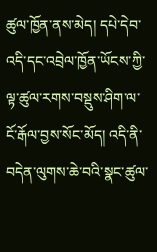ཚུལ་ཁྱོན་ནས་མེད། དཔེ་དེབ་འདི་དང་འབྲེལ་ཁྱོན་ཡོངས་ཀྱི་ལྟ་ཚུལ་རགས་བསྡུས་ཤིག་ལ་ངོ་རྒོལ་བྱས་སོང་མོད། འདི་ནི་བདེན་ལུགས་ཆེ་བའི་སྣང་ཚུལ་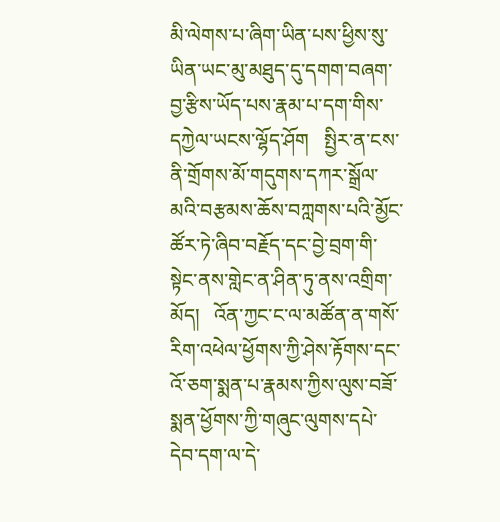མི་ལེགས་པ་ཞིག་ཡིན་པས་ཕྱིས་སུ་ཡིན་ཡང་མུ་མཐུད་དུ་དགག་བཞག་བྱ་རྩིས་ཡོད་པས་རྣམ་པ་དག་གིས་དཀྱེལ་ཡངས་ལྷོད་ཤོག   སྤྱིར་ན་ངས་ནི་གྲོགས་མོ་གདུགས་དཀར་སྒྲོལ་མའི་བརྩམས་ཆོས་བཀླགས་པའི་མྱོང་ཚོར་ཏེ་ཞིབ་བརྗོད་དང་བྱེ་བྲག་གི་སྟེང་ནས་གླེང་ན་ཤིན་ཏུ་ནས་འགྲིག་མོད།   འོན་ཀྱང་ང་ལ་མཚོན་ན་གསོ་རིག་འཕེལ་ཕྱོགས་ཀྱི་ཤེས་རྟོགས་དང་འོ་ཅག་སྨན་པ་རྣམས་ཀྱིས་ལུས་བཟོ་སྨན་ཕྱོགས་ཀྱི་གཞུང་ལུགས་དཔེ་དེབ་དག་ལ་དེ་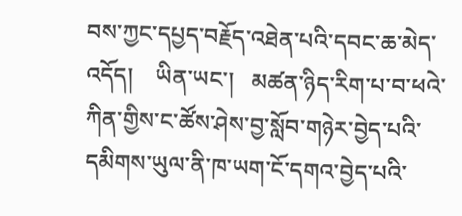བས་ཀྱང་དཔྱད་བརྗོད་འཐེན་པའི་དབང་ཆ་མེད་འདོད།    ཡིན་ཡང་།   མཚན་ཉིད་རིག་པ་བ་ཕའེ་ཀིན་གྱིས་ང་ཚོས་ཤེས་བྱ་སློབ་གཉེར་བྱེད་པའི་དམིགས་ཡུལ་ནི་ཁ་ཡག་ངོ་དགའ་བྱེད་པའི་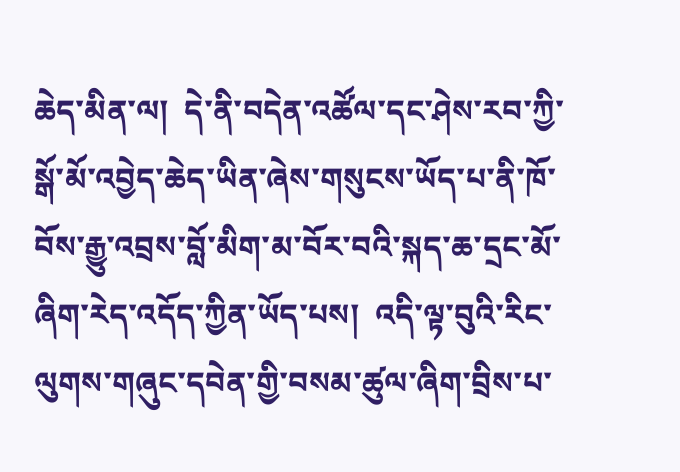ཆེད་མིན་ལ།  དེ་ནི་བདེན་འཚོལ་དང་ཤེས་རབ་ཀྱི་སྒོ་མོ་འབྱེད་ཆེད་ཡིན་ཞེས་གསུངས་ཡོད་པ་ནི་ཁོ་བོས་རྒྱུ་འབྲས་བློ་མིག་མ་བོར་བའི་སྐད་ཆ་དྲང་མོ་ཞིག་རེད་འདོད་ཀྱིན་ཡོད་པས།  འདི་ལྟ་བུའི་རིང་ལུགས་གཞུང་དབེན་གྱི་བསམ་ཚུལ་ཞིག་བྲིས་པ་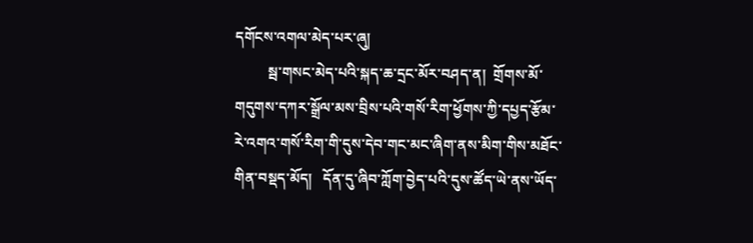དགོངས་འགལ་མེད་པར་ཞུ།
         སྦ་གསང་མེད་པའི་སྐད་ཆ་དྲང་མོར་བཤད་ན།  གྲོགས་མོ་གདུགས་དཀར་སྒྲོལ་མས་བྲིས་པའི་གསོ་རིག་ཕྱོགས་ཀྱི་དཔྱད་རྩོམ་རེ་འགའ་གསོ་རིག་གི་དུས་དེབ་གང་མང་ཞིག་ནས་མིག་གིས་མཐོང་གིན་བསྡད་མོད།   དོན་དུ་ཞིབ་ཀློག་བྱེད་པའི་དུས་ཚོད་ཡེ་ནས་ཡོད་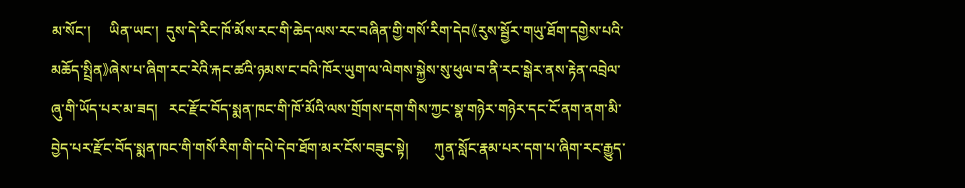མ་སོང་།     ཡིན་ཡང་།  དུས་དེ་རིང་ཁོ་མོས་རང་གི་ཆེད་ལས་རང་བཞིན་གྱི་གསོ་རིག་དེབ《རུས་སྦྱོར་གཡུ་ཐོག་དགྱེས་པའི་མཆོད་སྤྲིན》ཞེས་པ་ཞིག་རང་རེའི་རྐང་ཚའི་ཉམས་ང་བའི་ཁོར་ཡུག་ལ་ལེགས་སྐྱེས་སུ་ཕུལ་བ་ནི་རང་སྒེར་ནས་རྟེན་འབྲེལ་ཞུ་གི་ཡོད་པར་མ་ཟད།   རང་རྫོང་བོད་སྨན་ཁང་གི་ཁོ་མོའི་ལས་གྲོགས་དག་གིས་ཀྱང་སྣ་གཉེར་གཉེར་དང་ངོ་ནག་ནག་མི་བྱེད་པར་རྫོང་བོད་སྨན་ཁང་གི་གསོ་རིག་གི་དཔེ་དེབ་ཐོག་མར་ངོས་བཟུང་སྟེ།       ཀུན་སློང་རྣམ་པར་དག་པ་ཞིག་རང་རྒྱུད་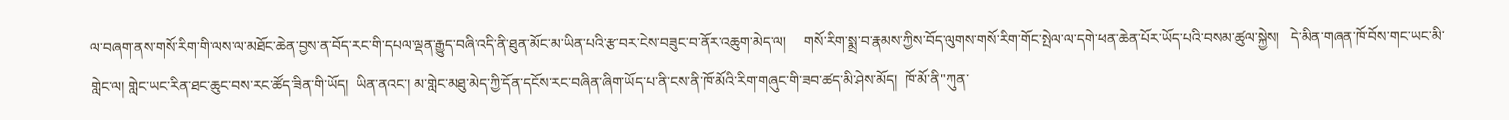ལ་བཞག་ནས་གསོ་རིག་གི་ལས་ལ་མཐོང་ཆེན་བྱས་ན་བོད་རང་གི་དཔལ་ལྡན་རྒྱུད་བཞི་འདི་ནི་ཐུན་མོང་མ་ཡིན་པའི་རྩ་བར་ངེས་བཟུང་བ་ནོར་འཆུག་མེད་ལ།     གསོ་རིག་སྨྲ་བ་རྣམས་ཀྱིས་བོད་ལུགས་གསོ་རིག་གོང་སྤེལ་ལ་དགེ་ཕན་ཆེན་པོར་ཡོད་པའི་བསམ་ཚུལ་སྐྱེས།   དེ་མིན་གཞན་ཁོ་བོས་གང་ཡང་མི་གླེང་ལ། གླེང་ཡང་རིན་ཐང་ཆུང་བས་རང་ཚོད་ཟིན་གི་ཡོད།  ཡིན་ནའང་། མ་གླེང་མཐུ་མེད་ཀྱི་དོན་དངོས་རང་བཞིན་ཞིག་ཡོད་པ་ནི་ངས་ནི་ཁོ་མོའི་རིག་གཞུང་གི་ཟབ་ཚད་མི་ཤེས་མོད།  ཁོ་མོ་ནི"ཀུན་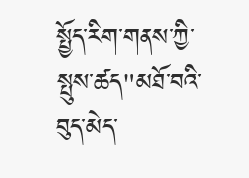སྤྱོད་རིག་གནས་ཀྱི་སྤུས་ཚད"མཐོ་བའི་བུད་མེད་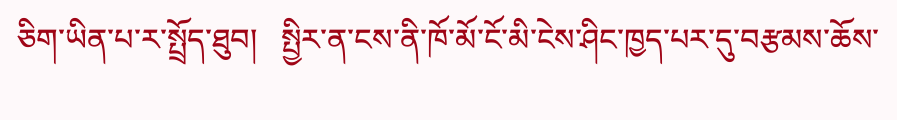ཅིག་ཡིན་པ་ར་སྤྲོད་ཐུབ།   སྤྱིར་ན་ངས་ནི་ཁོ་མོ་ངོ་མི་ངེས་ཤིང་ཁྱད་པར་དུ་བརྩམས་ཆོས་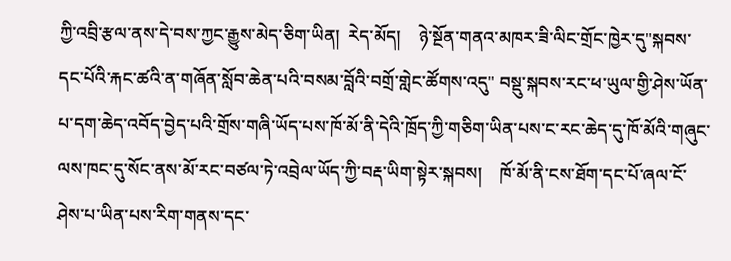ཀྱི་འབྲི་རྩལ་ནས་དེ་བས་ཀྱང་རྒྱུས་མེད་ཅིག་ཡིན།  རེད་མོད།    ཉེ་སྔོན་གནའ་མཁར་ཟི་ལིང་གྲོང་ཁྱེར་དུ"སྐབས་དང་པོའི་རྐང་ཚའི་ན་གཞོན་སློབ་ཆེན་པའི་བསམ་བློའི་བགྲོ་གླེང་ཚོགས་འདུ" བསྡུ་སྐབས་རང་ཕ་ཡུལ་གྱི་ཤེས་ཡོན་པ་དག་ཆེད་འབོད་བྱེད་པའི་གྲོས་གཞི་ཡོད་པས་ཁོ་མོ་ནི་དེའི་ཁྲོད་ཀྱི་གཅིག་ཡིན་པས་ང་རང་ཆེད་དུ་ཁོ་མོའི་གཞུང་ལས་ཁང་དུ་སོང་ནས་མོ་རང་བཙལ་ཏེ་འབྲེལ་ཡོད་ཀྱི་བརྡ་ཡིག་སྟེར་སྐབས།    ཁོ་མོ་ནི་ངས་ཐོག་དང་པོ་ཞལ་ངོ་ཤེས་པ་ཡིན་པས་རིག་གནས་དང་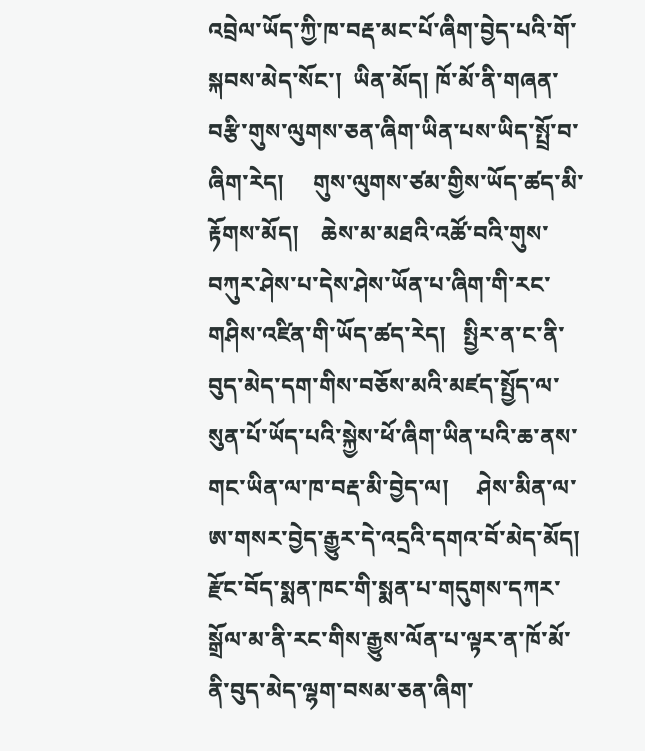འབྲེལ་ཡོད་ཀྱི་ཁ་བརྡ་མང་པོ་ཞིག་བྱེད་པའི་གོ་སྐབས་མེད་སོང་།  ཡིན་མོད། ཁོ་མོ་ནི་གཞན་བརྩི་གུས་ལུགས་ཅན་ཞིག་ཡིན་པས་ཡིད་སྤྲོ་བ་ཞིག་རེད།     གུས་ལུགས་ཙམ་གྱིས་ཡོད་ཚད་མི་རྟོགས་མོད།    ཆེས་མ་མཐའི་འཚོ་བའི་གུས་བཀུར་ཤེས་པ་དེས་ཤེས་ཡོན་པ་ཞིག་གི་རང་གཤིས་འཛིན་གི་ཡོད་ཚད་རེད།   སྤྱིར་ན་ང་ནི་བུད་མེད་དག་གིས་བཅོས་མའི་མཛད་སྤྱོད་ལ་སུན་པོ་ཡོད་པའི་སྐྱེས་ཕོ་ཞིག་ཡིན་པའི་ཆ་ནས་གང་ཡིན་ལ་ཁ་བརྡ་མི་བྱེད་ལ།     ཤེས་མིན་ལ་ཨ་གསར་བྱེད་རྒྱུར་དེ་འདྲའི་དགའ་བོ་མེད་མོད།       རྫོང་བོད་སྨན་ཁང་གི་སྨན་པ་གདུགས་དཀར་སྒྲོལ་མ་ནི་རང་གིས་རྒྱུས་ལོན་པ་ལྟར་ན་ཁོ་མོ་ནི་བུད་མེད་ལྷག་བསམ་ཅན་ཞིག་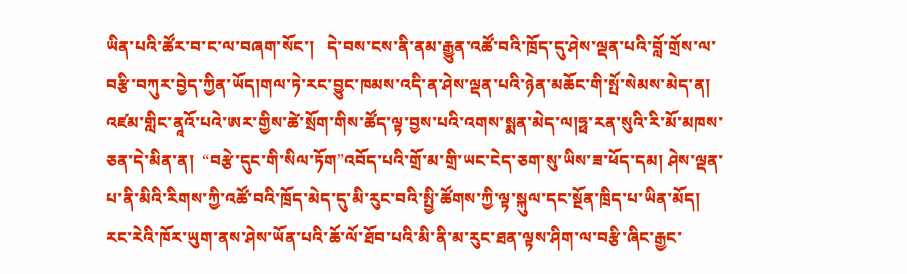ཡིན་པའི་ཚོར་བ་ང་ལ་བཞག་སོང་།   དེ་བས་ངས་ནི་ནམ་རྒྱུན་འཚོ་བའི་ཁྲོད་དུ་ཤེས་ལྡན་པའི་བློ་གྲོས་ལ་བརྩི་བཀུར་བྱེད་ཀྱིན་ཡོད།གལ་ཏེ་རང་བྱུང་ཁམས་འདི་ན་ཤེས་ལྡན་པའི་ཉེན་མཆོང་གི་སྤོ་སེམས་མེད་ན།  འཛམ་གླིང་ནཱའོ་པའེ་ཨར་གྱིས་ཚེ་སྲོག་གིས་ཚོད་ལྟ་བྱས་པའི་འགས་སྨན་མེད་ལ།ཧྥ་རན་སུའི་རི་མོ་མཁས་ཅན་དེ་མིན་ན།  “བརྩེ་དུང་གི་སིལ་ཏོག”འབོད་པའི་གྲོ་མ་གྲི་ཡང་ངེད་ཅག་སུ་ཡིས་ཟ་ཕོད་དམ། ཤེས་ལྡན་པ་ནི་མིའི་རིགས་ཀྱི་འཚོ་བའི་ཁྲོད་མེད་དུ་མི་རུང་བའི་སྤྱི་ཚོགས་ཀྱི་ལྟ་སྐུལ་དང་སྔོན་ཁྲིད་པ་ཡིན་མོད།    རང་རེའི་ཁོར་ཡུག་ནས་ཤེས་ཡོན་པའི་ཆོ་ལོ་ཐོབ་པའི་མི་ནི་མ་རུང་ཐན་ལྟས་ཤིག་ལ་བརྩི་ཞིང་རྒྱང་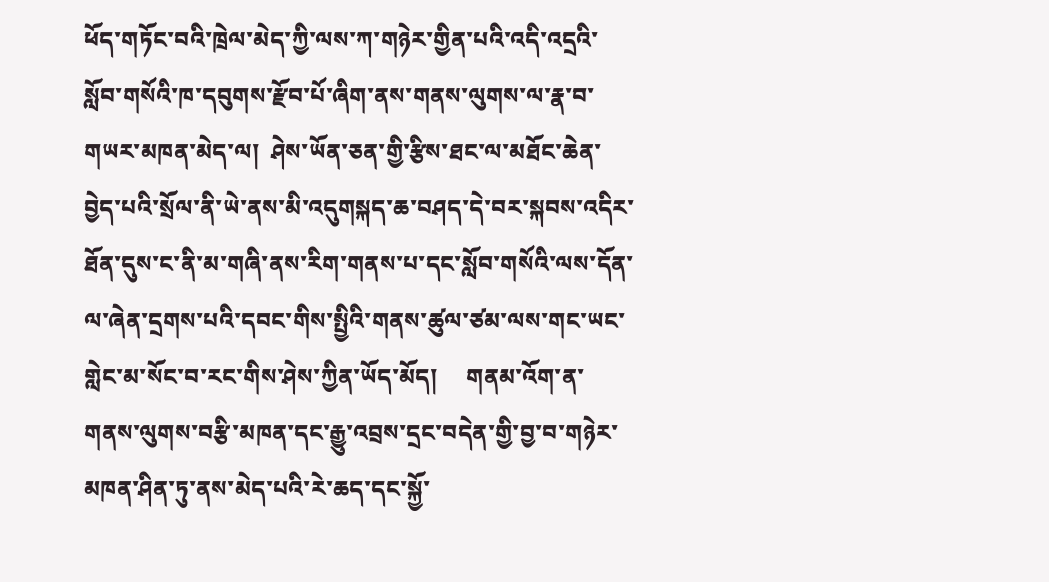ཕོད་གཏོང་བའི་ཁྲེལ་མེད་ཀྱི་ལས་ཀ་གཉེར་གྱིན་པའི་འདི་འདྲའི་སློབ་གསོའི་ཁ་དབུགས་རྫོབ་པོ་ཞིག་ནས་གནས་ལུགས་ལ་རྣ་བ་གཡར་མཁན་མེད་ལ།  ཤེས་ཡོན་ཅན་གྱི་རྩིས་ཐང་ལ་མཐོང་ཆེན་བྱེད་པའི་སྲོལ་ནི་ཡེ་ནས་མི་འདུགསྐད་ཆ་བཤད་དེ་བར་སྐབས་འདིར་ཐོན་དུས་ང་ནི་མ་གཞི་ནས་རིག་གནས་པ་དང་སློབ་གསོའི་ལས་དོན་ལ་ཞེན་དྲགས་པའི་དབང་གིས་སྤྱིའི་གནས་ཚུལ་ཙམ་ལས་གང་ཡང་གླེང་མ་སོང་བ་རང་གིས་ཤེས་ཀྱིན་ཡོད་མོད།     གནམ་འོག་ན་གནས་ལུགས་བརྩི་མཁན་དང་རྒྱུ་འབྲས་དྲང་བདེན་གྱི་བྱ་བ་གཉེར་མཁན་ཤིན་ཏུ་ནས་མེད་པའི་རེ་ཆད་དང་སྐྱོ་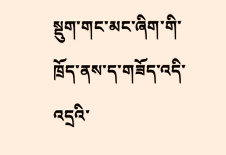སྡུག་གང་མང་ཞིག་གི་ཁྲོད་ནས་ད་གཟོད་འདི་འདྲའི་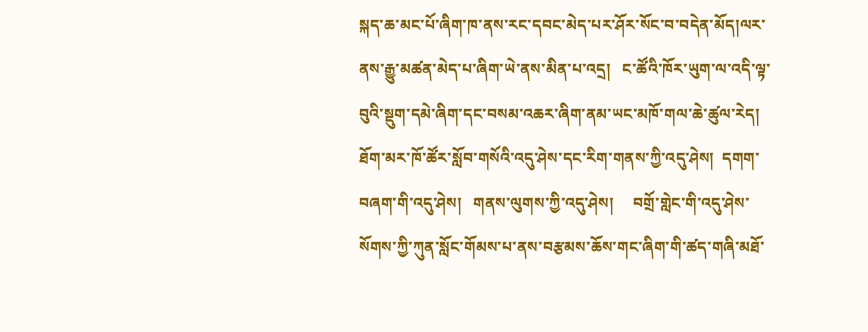སྐད་ཆ་མང་པོ་ཞིག་ཁ་ནས་རང་དབང་མེད་པར་ཤོར་སོང་བ་བདེན་མོད།ལར་ནས་རྒྱུ་མཚན་མེད་པ་ཞིག་ཡེ་ནས་མིན་པ་འདྲ།   ང་ཚོའི་ཁོར་ཡུག་ལ་འདི་ལྟ་བུའི་སྡུག་དམེ་ཞིག་དང་བསམ་འཆར་ཞིག་ནམ་ཡང་མཁོ་གལ་ཆེ་ཚུལ་རེད།     ཐོག་མར་ཁོ་ཚོར་སློབ་གསོའི་འདུ་ཤེས་དང་རིག་གནས་ཀྱི་འདུ་ཤེས།  དགག་བཞག་གི་འདུ་ཤེས།   གནས་ལུགས་ཀྱི་འདུ་ཤེས།     བགྲོ་གླེང་གི་འདུ་ཤེས་སོགས་ཀྱི་ཀུན་སློང་གོམས་པ་ནས་བརྩམས་ཆོས་གང་ཞིག་གི་ཚད་གཞི་མཐོ་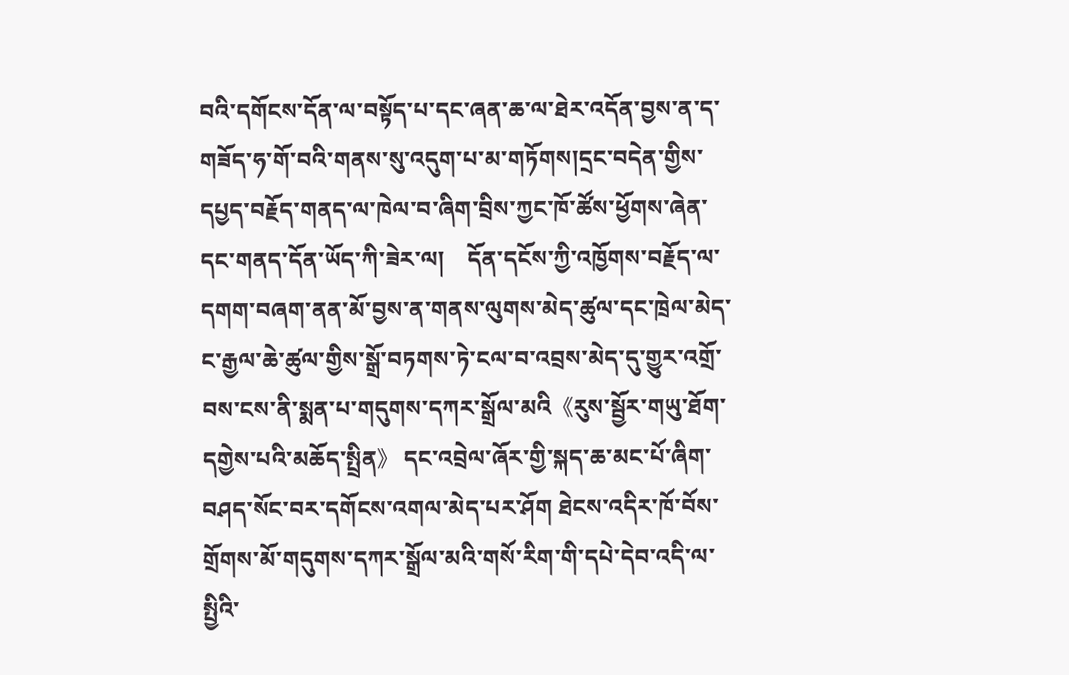བའི་དགོངས་དོན་ལ་བསྟོད་པ་དང་ཞན་ཆ་ལ་ཐེར་འདོན་བྱས་ན་ད་གཟོད་ཧ་གོ་བའི་གནས་སུ་འདུག་པ་མ་གཏོགས།དྲང་བདེན་གྱིས་དཔྱད་བརྗོད་གནད་ལ་ཁེལ་བ་ཞིག་བྲིས་ཀྱང་ཁོ་ཚོས་ཕྱོགས་ཞེན་དང་གནད་དོན་ཡོད་ཀི་ཟེར་ལ།    དོན་དངོས་ཀྱི་འཁྱོགས་བརྗོད་ལ་དགག་བཞག་ནན་མོ་བྱས་ན་གནས་ལུགས་མེད་ཚུལ་དང་ཁྲེལ་མེད་ང་རྒྱལ་ཆེ་ཚུལ་གྱིས་སྒྲོ་བཏགས་ཏེ་ངལ་བ་འབྲས་མེད་དུ་གྱུར་འགྲོ་བས་ངས་ནི་སྨན་པ་གདུགས་དཀར་སྒྲོལ་མའི《རུས་སྦྱོར་གཡུ་ཐོག་དགྱེས་པའི་མཆོད་སྤྲིན》 དང་འབྲེལ་ཞོར་གྱི་སྐད་ཆ་མང་པོ་ཞིག་བཤད་སོང་བར་དགོངས་འགལ་མེད་པར་ཤོག ཐེངས་འདིར་ཁོ་བོས་གྲོགས་མོ་གདུགས་དཀར་སྒྲོལ་མའི་གསོ་རིག་གི་དཔེ་དེབ་འདི་ལ་སྤྱིའི་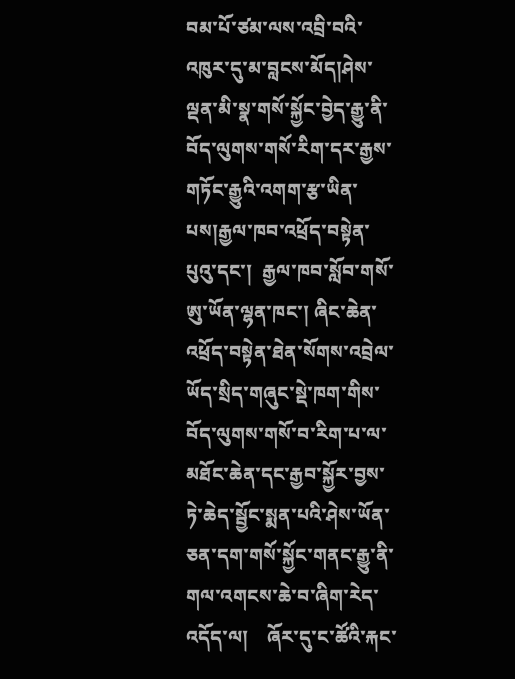བམ་པོ་ཙམ་ལས་འབྲི་བའི་འཁུར་དུ་མ་བླངས་མོད།ཤེས་ལྡན་མི་སྣ་གསོ་སྐྱོང་བྱེད་རྒྱུ་ནི་བོད་ལུགས་གསོ་རིག་དར་རྒྱས་གཏོང་རྒྱུའི་འགག་རྩ་ཡིན་པས།རྒྱལ་ཁབ་འཕྲོད་བསྟེན་པུའུ་དང་།  རྒྱལ་ཁབ་སློབ་གསོ་ཨུ་ཡོན་ལྷན་ཁང་། ཞིང་ཆེན་འཕྲོད་བསྟེན་ཐེན་སོགས་འབྲེལ་ཡོད་སྲིད་གཞུང་སྡེ་ཁག་གིས་བོད་ལུགས་གསོ་བ་རིག་པ་ལ་མཐོང་ཆེན་དང་རྒྱབ་སྐྱོར་བྱས་ཏེ་ཆེད་སྦྱོང་སྨན་པའི་ཤེས་ཡོན་ཅན་དག་གསོ་སྐྱོང་གནང་རྒྱུ་ནི་གལ་འགངས་ཆེ་བ་ཞིག་རེད་འདོད་ལ།    ཞོར་དུ་ང་ཚོའི་རྐང་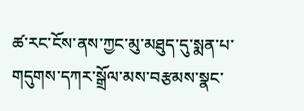ཚ་རང་ངོས་ནས་ཀྱང་མུ་མཐུད་དུ་སྨན་པ་གདུགས་དཀར་སྒྲོལ་མས་བརྩམས་སྣང་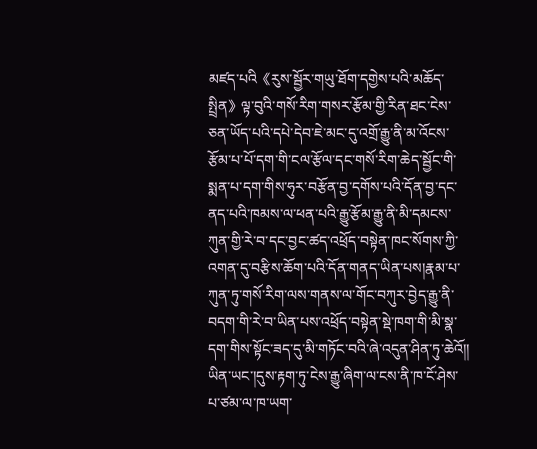མཛད་པའི《རུས་སྦྱོར་གཡུ་ཐོག་དགྱེས་པའི་མཆོད་སྤྲིན》ལྟ་བུའི་གསོ་རིག་གསར་རྩོམ་གྱི་རིན་ཐང་ངེས་ཅན་ཡོད་པའི་དཔེ་དེབ་ཇེ་མང་དུ་འགྲོ་རྒྱུ་ནི་མ་འོངས་རྩོམ་པ་པོ་དག་གི་ངལ་རྩོལ་དང་གསོ་རིག་ཆེད་སྦྱོང་གི་སྨན་པ་དག་གིས་ཧུར་བརྩོན་བྱ་དགོས་པའི་དོན་བྱ་དང་ནད་པའི་ཁམས་ལ་ཕན་པའི་རྒྱུ་རྩོམ་རྒྱུ་ནི་མི་དམངས་ཀུན་གྱི་རེ་བ་དང་བྱང་ཚད་འཕྲོད་བསྟེན་ཁང་སོགས་ཀྱི་འགན་དུ་བརྩིས་ཆོག་པའི་དོན་གནད་ཡིན་པས།རྣམ་པ་ཀུན་ཏུ་གསོ་རིག་ལས་གནས་ལ་གོང་བཀུར་བྱེད་རྒྱུ་ནི་བདག་གི་རེ་བ་ཡིན་པས་འཕྲོད་བསྟེན་སྡེ་ཁག་གི་མི་སྣ་དག་གིས་སྟོང་ཟད་དུ་མི་གཏོང་བའི་ཞེ་འདུན་ཤིན་ཏུ་ཆེའོ།། ཡིན་ཡང་།དུས་རྟག་ཏུ་ངེས་རྒྱུ་ཞིག་ལ་ངས་ནི་ཁ་ངོ་ཤེས་པ་ཙམ་ལ་ཁ་ཡག་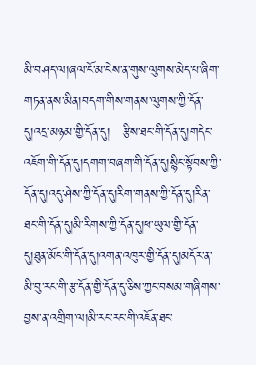མི་བཤད་ལ།ཞལ་ངོ་མ་ངེས་ན་གུས་ལུགས་མེད་པ་ཞིག་གཏན་ནས་མིན།བདག་གིས་གནས་ལུགས་ཀྱི་དོན་དུ།འདྲ་མཉམ་གྱི་དོན་དུ།   རྩིས་ཐང་གི་དོན་དུ།གདེང་འཇོག་གི་དོན་དུ།དགག་བཞག་གི་དོན་དུ།སྙིང་སྟོབས་ཀྱི་དོན་དུ།འདུ་ཤེས་ཀྱི་དོན་དུ།རིག་གནས་ཀྱི་དོན་དུ།རིན་ཐང་གི་དོན་དུ།མི་རིགས་ཀྱི་དོན་དུ།ཕ་ཡུལ་གྱི་དོན་དུ།ཐུན་མོང་གི་དོན་དུ།འགན་འཁུར་གྱི་དོན་དུ།མདོར་ན་མི་བུ་རང་གི་རྩ་དོན་གྱི་དོན་དུ་ཅིས་ཀྱང་བསམ་གཞིགས་བྱས་ན་འགྲིག་ལ།མི་རང་རང་གི་འཇོན་ཐང་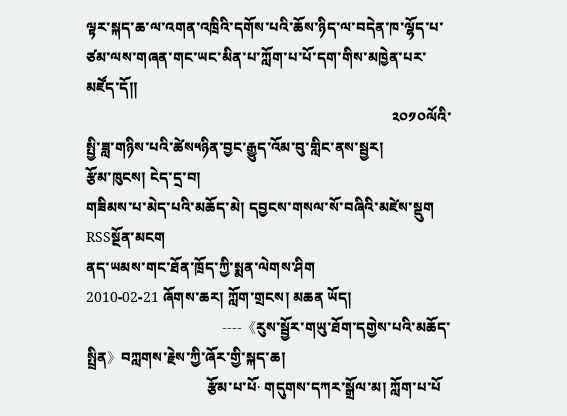ལྟར་སྐད་ཆ་ལ་འགན་འཁྲིའི་དགོས་པའི་ཆོས་ཉིད་ལ་བདེན་ཁ་ལྷོད་པ་ཙམ་ལས་གཞན་གང་ཡང་མིན་པ་ཀློག་པ་པོ་དག་གིས་མཁྱེན་པར་མཛོད་དོ།།
                                                                                    ༢༠༡༠ལོའི་སྤྱི་ཟླ་གཉིས་པའི་ཚེས༥ཉིན་བྱང་རྒྱུད་འོམ་བུ་གླིང་ནས་སྦྱར།
རྩོམ་ཁུངས། ངེད་དྲ་བ།
གཟིམས་པ་མེད་པའི་མཆོད་མེ། དབྱངས་གསལ་སོ་བཞིའི་མཛེས་སྡུག  RSSསྔོན་མངག
ནད་ཡམས་གང་ཐོན་ཁྲོད་ཀྱི་སྨན་ལེགས་ཤིག
2010-02-21 ཞོགས་ཆར། ཀློག་གྲངས། མཆན ཡོད།
                                  ----《རུས་སྦྱོར་གཡུ་ཐོག་དགྱེས་པའི་མཆོད་སྤྲིན》བཀླགས་རྗེས་ཀྱི་ཞོར་གྱི་སྐད་ཆ།
                                 རྩོམ་པ་པོ· གདུགས་དཀར་སྒྲོལ་མ། ཀློག་པ་པོ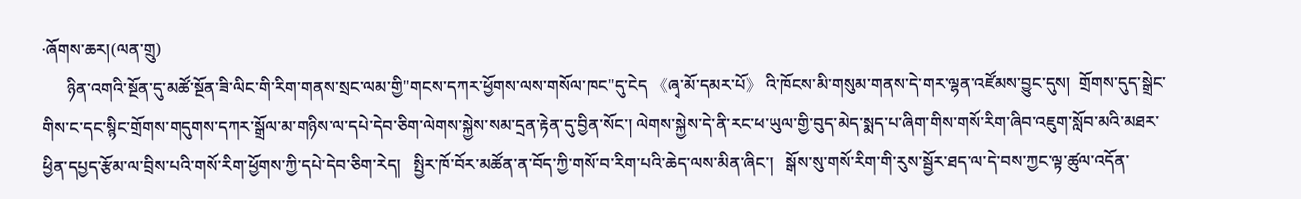·ཞོགས་ཆར།(ལན་གྲུ)
      ཉིན་འགའི་སྔོན་དུ་མཚོ་སྔོན་ཟི་ལིང་གི་རིག་གནས་སྲང་ལམ་གྱི"གངས་དཀར་ཕྱོགས་ལས་གསོལ་ཁང"དུ་ངེད 《ཞྭ་མོ་དམར་པོ》 འི་ཁོངས་མི་གསུམ་གནས་དེ་གར་ལྷན་འཛོམས་བྱུང་དུས།  གྲོགས་དུད་སྒྲེང་གིས་ང་དང་སྙིང་གྲོགས་གདུགས་དཀར་སྒྲོལ་མ་གཉིས་ལ་དཔེ་དེབ་ཅིག་ལེགས་སྐྱེས་སམ་དྲན་རྟེན་དུ་བྱིན་སོང་། ལེགས་སྐྱེས་དེ་ནི་རང་ཕ་ཡུལ་གྱི་བུད་མེད་སྨད་པ་ཞིག་གིས་གསོ་རིག་ཞིབ་འཇུག་སློབ་མའི་མཐར་ཕྱིན་དཔྱད་རྩོམ་ལ་བྲིས་པའི་གསོ་རིག་ཕྱོགས་ཀྱི་དཔེ་དེབ་ཅིག་རེད།   སྤྱིར་ཁོ་བོར་མཚོན་ན་བོད་ཀྱི་གསོ་བ་རིག་པའི་ཆེད་ལས་མིན་ཞིང་།   སྒོས་སུ་གསོ་རིག་གི་རུས་སྦྱོར་ཐད་ལ་དེ་བས་ཀྱང་ལྟ་ཚུལ་འདོན་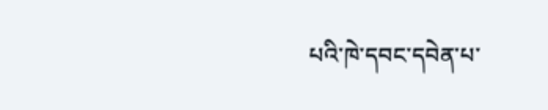པའི་ཁེ་དབང་དབེན་པ་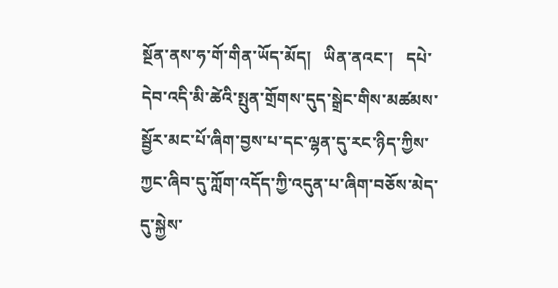སྔོན་ནས་ཧ་གོ་གིན་ཡོད་མོད།   ཡིན་ནའང་།   དཔེ་དེབ་འདི་མི་ཚེའི་སྤུན་གྲོགས་དུད་སྒྲེང་གིས་མཚམས་སྦྱོར་མང་པོ་ཞིག་བྱས་པ་དང་ལྷན་དུ་རང་ཉིད་ཀྱིས་ཀྱང་ཞིབ་དུ་ཀློག་འདོད་ཀྱི་འདུན་པ་ཞིག་བཅོས་མེད་དུ་སྐྱེས་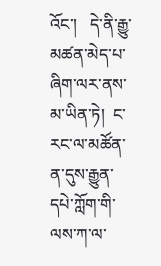འོང་།   དེ་ནི་རྒྱུ་མཚན་མེད་པ་ཞིག་ལར་ནས་མ་ཡིན་ཏེ།  ང་རང་ལ་མཚོན་ན་དུས་རྒྱུན་དཔེ་ཀློག་གི་ལས་ཀ་ལ་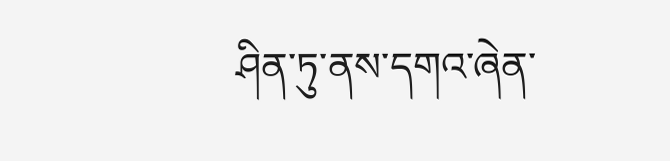ཤིན་ཏུ་ནས་དགའ་ཞེན་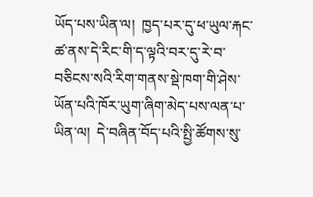ཡོད་པས་ཡིན་ལ།  ཁྱད་པར་དུ་ཕ་ཡུལ་རྐང་ཚ་ནས་དེ་རིང་གི་ད་ལྟའི་བར་དུ་རེ་བ་བཅིངས་སའི་རིག་གནས་སྡེ་ཁག་གི་ཤེས་ཡོན་པའི་ཁོར་ཡུག་ཞིག་མེད་པས་ལན་པ་ཡིན་ལ།  དེ་བཞིན་བོད་པའི་སྤྱི་ཚོགས་སུ་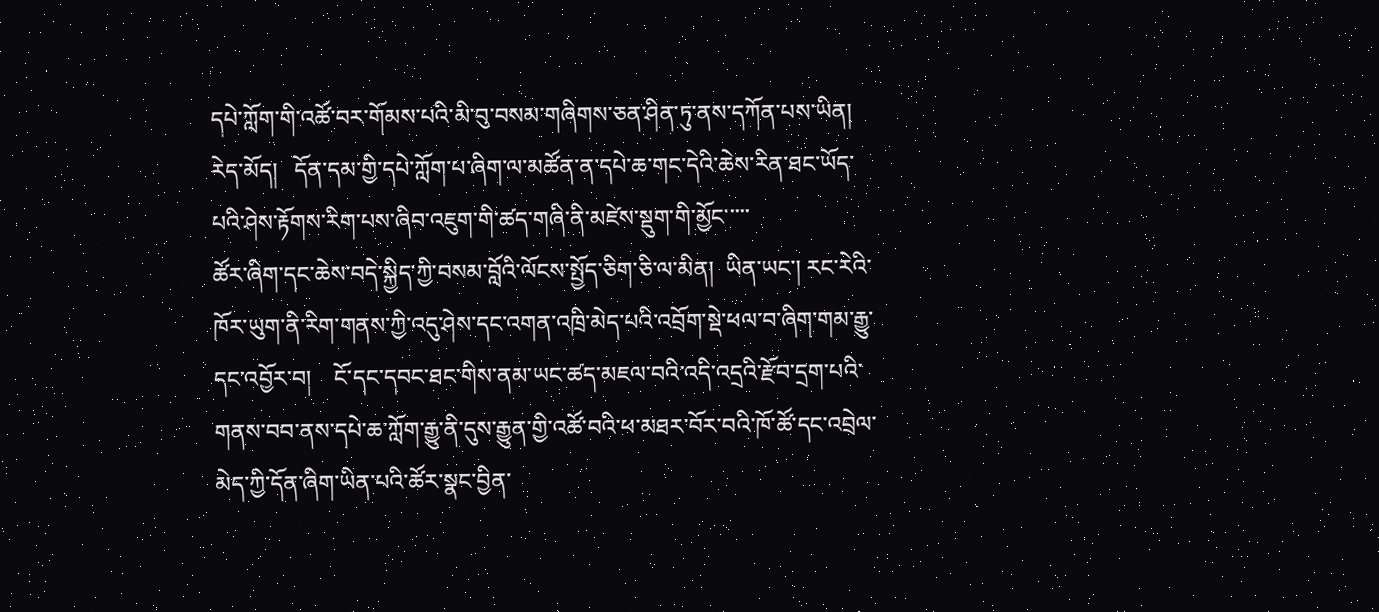དཔེ་ཀློག་གི་འཚོ་བར་གོམས་པའི་མི་བུ་བསམ་གཞིགས་ཅན་ཤིན་ཏུ་ནས་དཀོན་པས་ཡིན།      རེད་མོད།   དོན་དམ་གྱི་དཔེ་ཀློག་པ་ཞིག་ལ་མཚོན་ན་དཔེ་ཆ་གང་དེའི་ཆེས་རིན་ཐང་ཡོད་པའི་ཤེས་རྟོགས་རིག་པས་ཞིབ་འཇུག་གི་ཚད་གཞི་ནི་མཛེས་སྡུག་གི་མྱོང་་་་་
ཚོར་ཞིག་དང་ཆེས་བདེ་སྐྱིད་ཀྱི་བསམ་བློའི་ལོངས་སྤྱོད་ཅིག་ཅི་ལ་མིན།  ཡིན་ཡང་། རང་རེའི་ཁོར་ཡུག་ནི་རིག་གནས་ཀྱི་འདུ་ཤེས་དང་འགན་འཁྲི་མེད་པའི་འབྲོག་སྡེ་ཕལ་བ་ཞིག་གམ་རྒྱུ་དང་འབྱོར་བ།    ངོ་དང་དབང་ཐང་གིས་ནམ་ཡང་ཚད་མཇལ་བའི་འདི་འདྲའི་རྫོབ་དྲག་པའི་གནས་བབ་ནས་དཔེ་ཆ་ཀློག་རྒྱུ་ནི་དུས་རྒྱུན་གྱི་འཚོ་བའི་ཕ་མཐར་བོར་བའི་ཁོ་ཚོ་དང་འབྲེལ་མེད་ཀྱི་དོན་ཞིག་ཡིན་པའི་ཚོར་སྣང་བྱིན་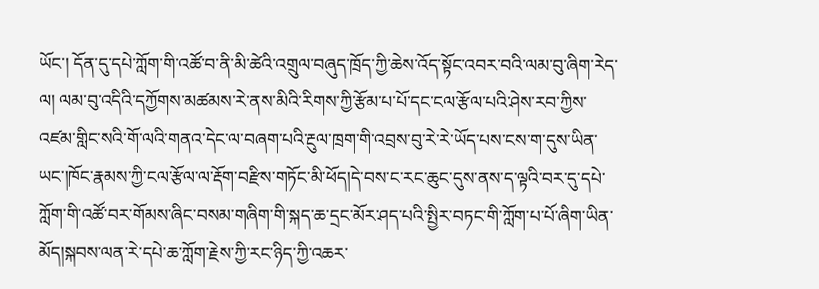ཡོང་། དོན་དུ་དཔེ་ཀློག་གི་འཚོ་བ་ནི་མི་ཚེའི་འགྲུལ་བཞུད་ཁྲོད་ཀྱི་ཆེས་འོད་སྟོང་འབར་བའི་ལམ་བུ་ཞིག་རེད་ལ། ལམ་བུ་འདིའི་དཀྱོགས་མཚམས་རེ་ནས་མིའི་རིགས་ཀྱི་རྩོམ་པ་པོ་དང་ངལ་རྩོལ་པའི་ཤེས་རབ་ཀྱིས་འཛམ་གླིང་སའི་གོ་ལའི་གནའ་དེང་ལ་བཞག་པའི་རྔུལ་ཁྲག་གི་འབྲས་བུ་རེ་རེ་ཡོད་པས་ངས་ག་དུས་ཡིན་ཡང་།ཁོང་རྣམས་ཀྱི་ངལ་རྩོལ་ལ་རྡོག་བརྫིས་གཏོང་མི་ཕོད།དེ་བས་ང་རང་ཆུང་དུས་ནས་ད་ལྟའི་བར་དུ་དཔེ་ཀློག་གི་འཚོ་བར་གོམས་ཞིང་བསམ་གཞིག་གི་སྐད་ཆ་དྲང་མོར་ཤད་པའི་སྤྱིར་བཏང་གི་ཀློག་པ་པོ་ཞིག་ཡིན་མོད།སྐབས་ལན་རེ་དཔེ་ཆ་ཀློག་རྗེས་ཀྱི་རང་ཉིད་ཀྱི་འཆར་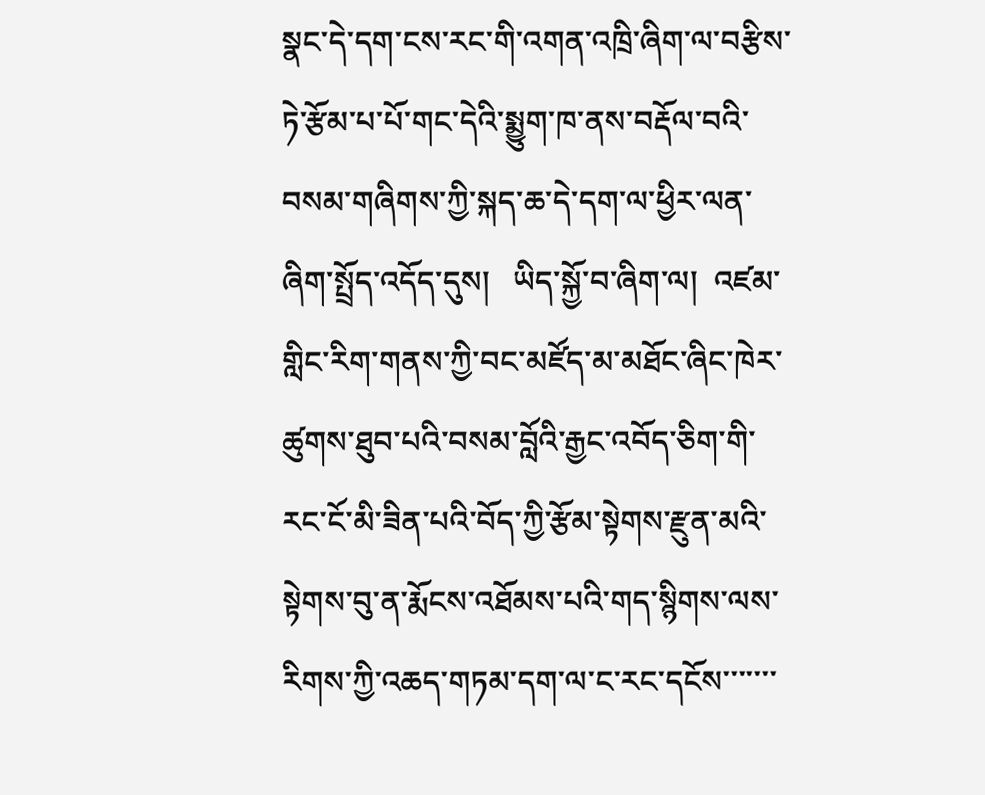སྣང་དེ་དག་ངས་རང་གི་འགན་འཁྲི་ཞིག་ལ་བརྩིས་ཏེ་རྩོམ་པ་པོ་གང་དེའི་སྨྱུག་ཁ་ནས་བརྡོལ་བའི་བསམ་གཞིགས་ཀྱི་སྐད་ཆ་དེ་དག་ལ་ཕྱིར་ལན་ཞིག་སྤྲོད་འདོད་དུས།   ཡིད་སྐྱོ་བ་ཞིག་ལ།  འཛམ་གླིང་རིག་གནས་ཀྱི་བང་མཛོད་མ་མཐོང་ཞིང་ཁེར་ཚུགས་ཐུབ་པའི་བསམ་བློའི་རྒྱང་འབོད་ཅིག་གི་རང་ངོ་མི་ཟིན་པའི་བོད་ཀྱི་རྩོམ་སྟེགས་རྫུན་མའི་སྟེགས་བུ་ན་རྨོངས་འཐོམས་པའི་གད་སྙིགས་ལས་རིགས་ཀྱི་འཆད་གཏམ་དག་ལ་ང་རང་དངོས་་་་་་་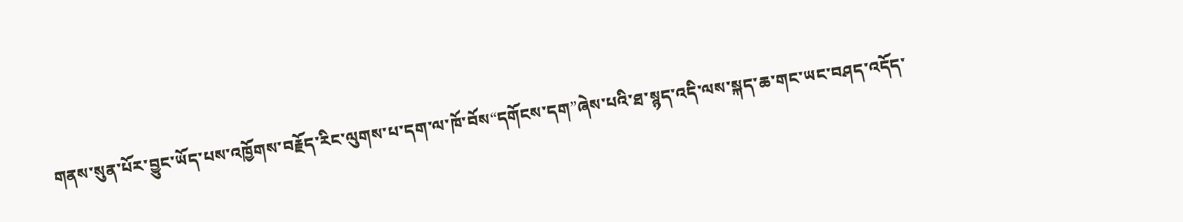གནས་སུན་པོར་བྱུང་ཡོད་པས་འཁྱོགས་བརྗོད་རིང་ལུགས་པ་དག་ལ་ཁོ་བོས“དགོངས་དག”ཞེས་པའི་ཐ་སྙད་འདི་ལས་སྐད་ཆ་གང་ཡང་བཤད་འདོད་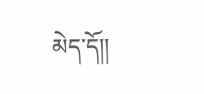མེད་དོ།།